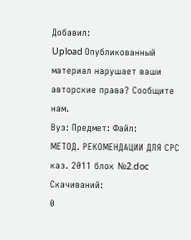Добавил:
Upload Опубликованный материал нарушает ваши авторские права? Сообщите нам.
Вуз: Предмет: Файл:
МЕТОД. РЕКОМЕНДАЦИИ ДЛЯ СРС каз. 2011 блок №2.doc
Скачиваний:
0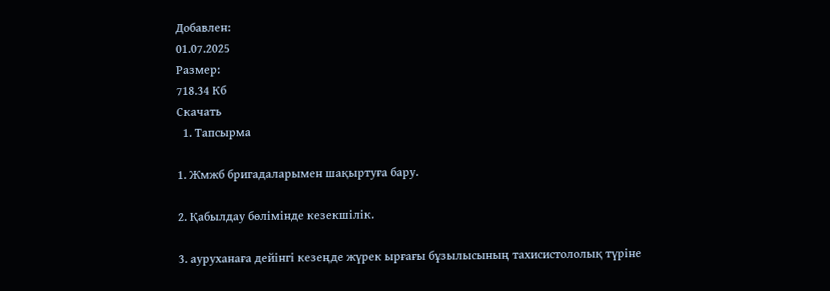Добавлен:
01.07.2025
Размер:
718.34 Кб
Скачать
  1. Тапсырма

1. Жмжб бригадаларымен шақыртуға бару.

2. Қабылдау бөлімінде кезекшілік.

3. ауруханаға дейінгі кезеңде жүрек ырғағы бұзылысының тахисистололық түріне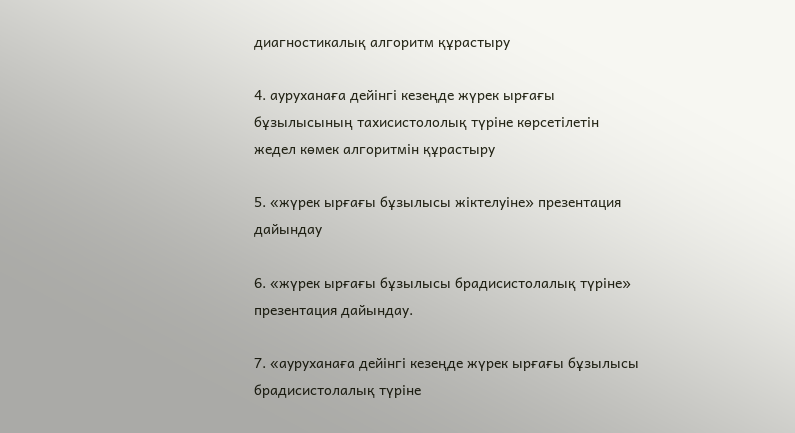диагностикалық алгоритм құрастыру

4. ауруханаға дейінгі кезеңде жүрек ырғағы бұзылысының тахисистололық түріне көрсетілетін жедел көмек алгоритмін құрастыру

5. «жүрек ырғағы бұзылысы жіктелуіне» презентация дайындау

6. «жүрек ырғағы бұзылысы брадисистолалық түріне» презентация дайындау.

7. «ауруханаға дейінгі кезеңде жүрек ырғағы бұзылысы брадисистолалық түріне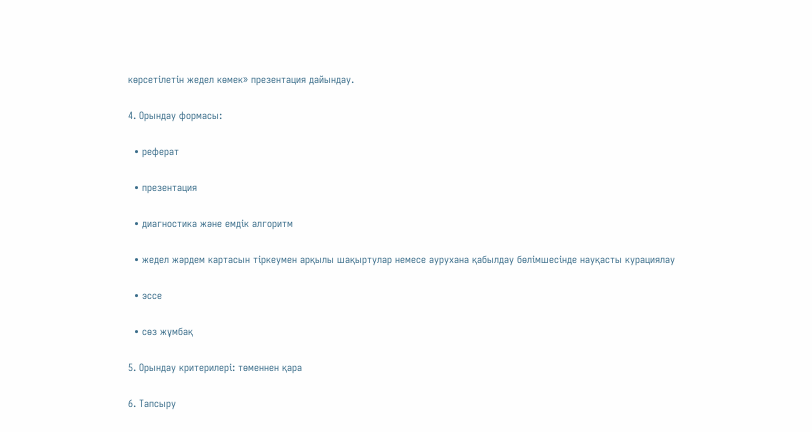көрсетілетін жедел көмек» презентация дайындау.

4. Орындау формасы:

  • реферат

  • презентация

  • диагностика және емдік алгоритм

  • жедел жәрдем картасын тіркеумен арқылы шақыртулар немесе аурухана қабылдау бөлімшесінде науқасты курациялау

  • эссе

  • сөз жұмбақ

5. Орындау критерилері: төменнен қара

6. Тапсыру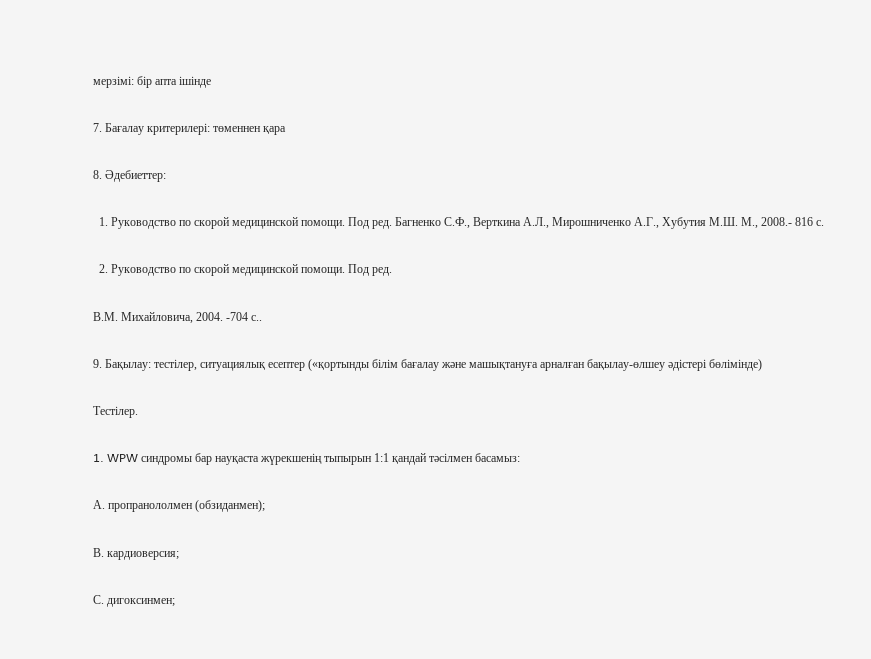мерзімі: бір апта ішінде

7. Бағалау критерилері: төменнен қара

8. Әдебиеттер:

  1. Руководство по скорой медицинской помощи. Под ред. Багненко С.Ф., Верткина А.Л., Мирошниченко А.Г., Хубутия М.Ш. М., 2008.- 816 с.

  2. Руководство по скорой медицинской помощи. Под ред.

В.М. Михайловича, 2004. -704 с..

9. Бақылау: тестілер, ситуациялық есептер («қортынды білім бағалау және машықтануға арналған бақылау-өлшеу әдістері бөлімінде)

Тестілер.

1. WPW синдромы бар науқаста жүрекшенің тыпырын 1:1 қандай тәсілмен басамыз:

А. пропранололмен (обзиданмен);

В. кардиоверсия;

С. дигоксинмен;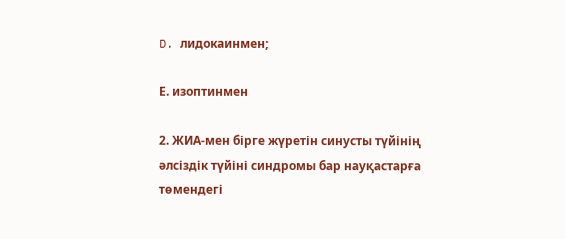D. лидокаинмен;

Е. изоптинмен

2. ЖИА-мен бірге жүретін синусты түйінің әлсіздік түйіні синдромы бар науқастарға төмендегі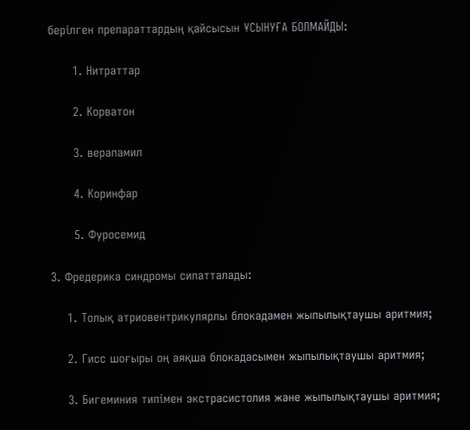берілген препараттардың қайсысын ҰСЫНУҒА БОЛМАЙДЫ:

      1. Нитраттар

      2. Корватон

      3. верапамил

      4. Коринфар

      5. Фуросемид

3. Фредерика синдромы сипатталады:

    1. Толық атриовентрикулярлы блокадамен жыпылықтаушы аритмия;

    2. Гисс шоғыры оң аяқша блокадасымен жыпылықтаушы аритмия;

    3. Бигеминия типімен экстрасистолия және жыпылықтаушы аритмия;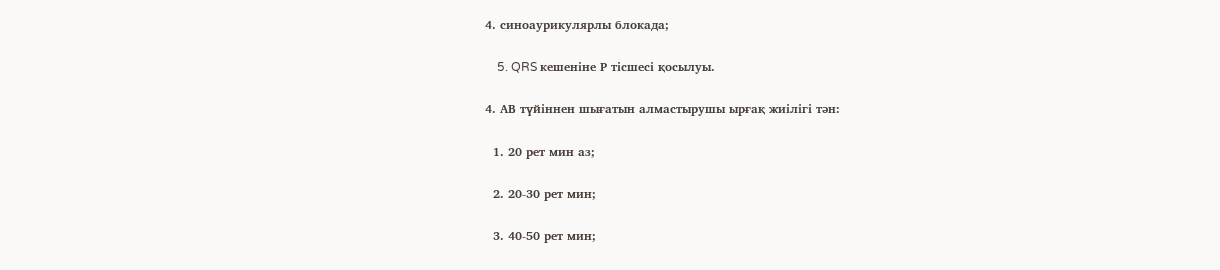4. синоаурикулярлы блокада;

    5. QRS кешеніне Р тісшесі қосылуы.

4. АВ түйіннен шығатын алмастырушы ырғақ жиілігі тән:

  1. 20 рет мин аз;

  2. 20-30 рет мин;

  3. 40-50 рет мин;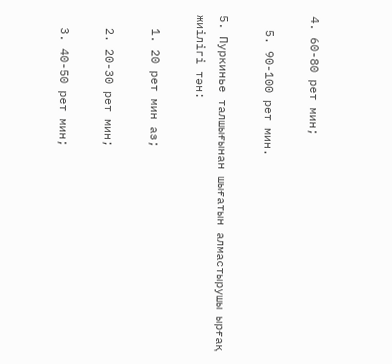4. 60-80 рет мин;

  5. 90-100 рет мин.

5. Пуркинье талшығынан шығатын алмастырушы ырғақ жиілігі тән:

  1. 20 рет мин аз;

  2. 20-30 рет мин;

  3. 40-50 рет мин;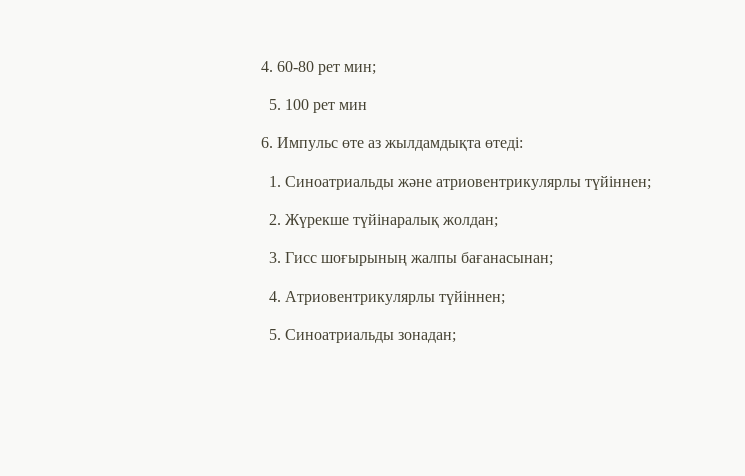4. 60-80 рет мин;

  5. 100 рет мин

6. Импульс өте аз жылдамдықта өтеді:

  1. Синоатриальды және атриовентрикулярлы түйіннен;

  2. Жүрекше түйінаралық жолдан;

  3. Гисс шоғырының жалпы бағанасынан;

  4. Атриовентрикулярлы түйіннен;

  5. Синоатриальды зонадан;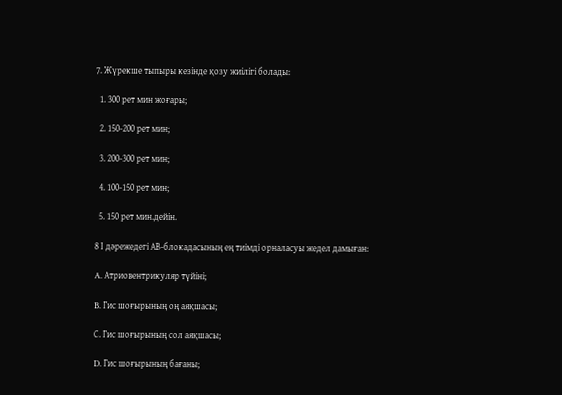7. Жүрекше тыпыры кезінде қозу жиілігі болады:

  1. 300 рет мин жоғары;

  2. 150-200 рет мин;

  3. 200-300 рет мин;

  4. 100-150 рет мин;

  5. 150 рет мин.дейін.

8 І дәрежедегі АВ-блокадасының ең тиімді орналасуы жедел дамыған:

A. Атриовентрикуляр түйіні;

B. Гис шоғырының оң аяқшасы;

С. Гис шоғырының сол аяқшасы;

D. Гис шоғырының бағаны;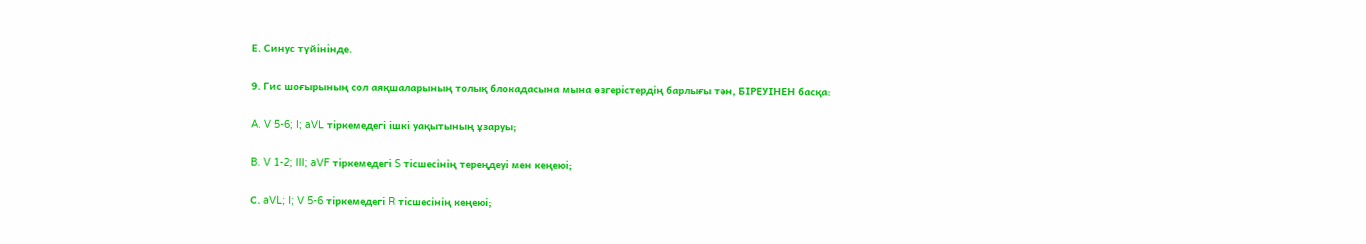Е. Синус түйінінде.

9. Гис шоғырының сол аяқшаларының толық блокадасына мына өзгерістердің барлығы тән, БІРЕУІНЕН басқа:

A. V 5-6; I; aVL тіркемедегі ішкі уақытының ұзаруы;

B. V 1-2; III; aVF тіркемедегі S тісшесінің тереңдеуі мен кеңеюі;

С. aVL; I; V 5-6 тіркемедегі R тісшесінің кеңеюі;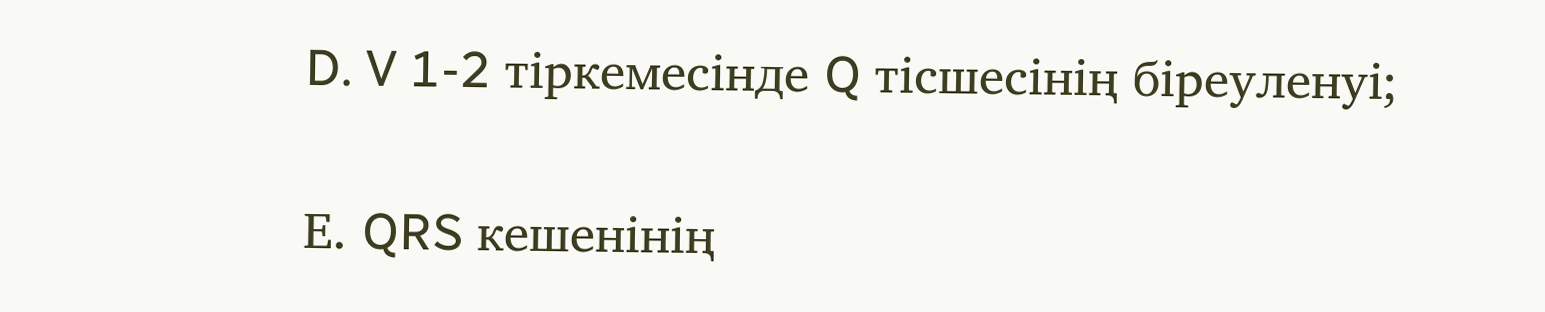D. V 1-2 тіркемесінде Q тісшесінің біреуленуі;

Е. QRS кешенінің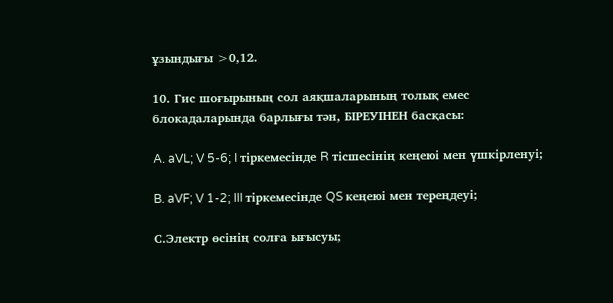ұзындығы >0,12.

10. Гис шоғырының сол аяқшаларының толық емес блокадаларында барлығы тән, БІРЕУІНЕН басқасы:

A. aVL; V 5-6; I тіркемесінде R тісшесінің кеңеюі мен үшкірленуі;

B. aVF; V 1-2; III тіркемесінде QS кеңеюі мен тереңдеуі;

С.Электр өсінің солға ығысуы;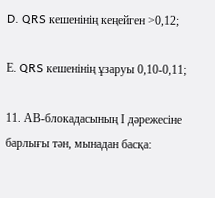D. QRS кешенінің кеңейген >0,12;

Е. QRS кешенінің ұзаруы 0,10-0,11;

11. АВ-блокадасының І дәрежесіне барлығы тән, мынадан басқа: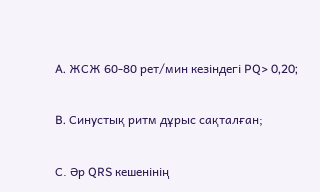A. ЖСЖ 60-80 рет/мин кезіндегі PQ> 0,20;

B. Синустық ритм дұрыс сақталған;

С. Әр QRS кешенінің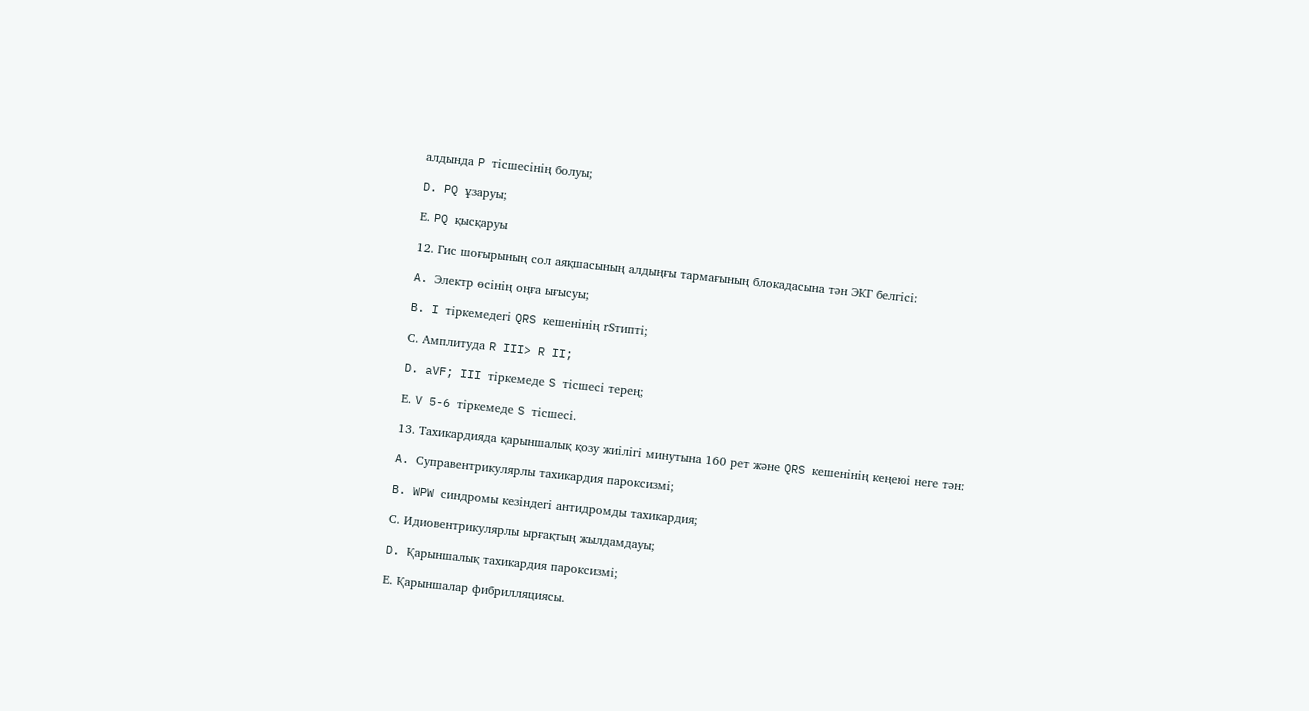алдында P тісшесінің болуы;

D. PQ ұзаруы;

Е. PQ қысқаруы

12. Гис шоғырының сол аяқшасының алдыңғы тармағының блокадасына тән ЭКГ белгісі:

A. Электр өсінің оңға ығысуы;

B. I тіркемедегі QRS кешенінің rSтипті;

С. Амплитуда R III> R II;

D. aVF; III тіркемеде S тісшесі терең;

Е. V 5-6 тіркемеде S тісшесі.

13. Тахикардияда қарыншалық қозу жиілігі минутына 160 рет және QRS кешенінің кеңеюі неге тән:

A. Суправентрикулярлы тахикардия пароксизмі;

B. WPW синдромы кезіндегі антидромды тахикардия;

С. Идиовентрикулярлы ырғақтың жылдамдауы;

D. Қарыншалық тахикардия пароксизмі;

Е. Қарыншалар фибрилляциясы.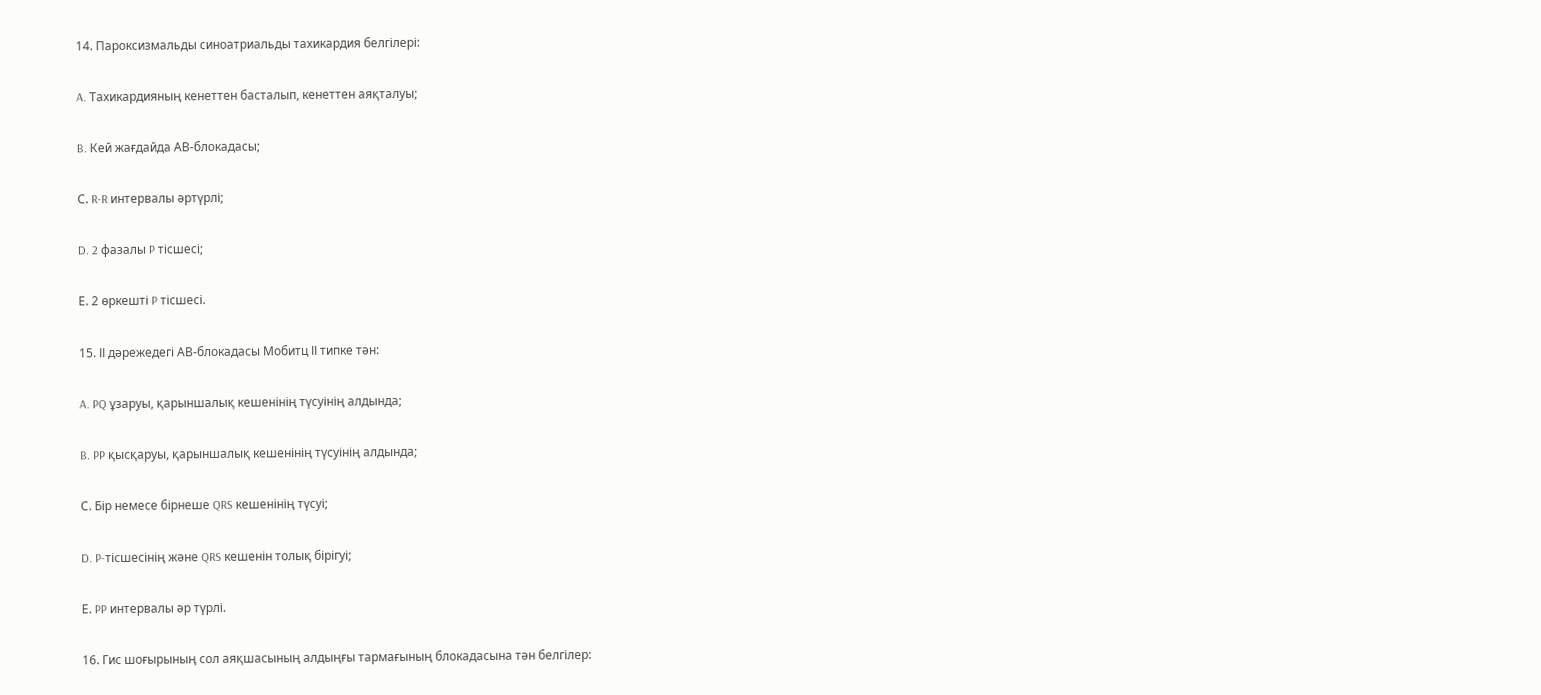14. Пароксизмальды синоатриальды тахикардия белгілері:

A. Тахикардияның кенеттен басталып, кенеттен аяқталуы;

B. Кей жағдайда АВ-блокадасы;

С. R-R интервалы әртүрлі;

D. 2 фазалы P тісшесі;

Е. 2 өркешті P тісшесі.

15. ІІ дәрежедегі АВ-блокадасы Мобитц ІІ типке тән:

A. PQ ұзаруы, қарыншалық кешенінің түсуінің алдында;

B. PP қысқаруы, қарыншалық кешенінің түсуінің алдында;

С. Бір немесе бірнеше QRS кешенінің түсуі;

D. P-тісшесінің және QRS кешенін толық бірігуі;

Е. PP интервалы әр түрлі.

16. Гис шоғырының сол аяқшасының алдыңғы тармағының блокадасына тән белгілер: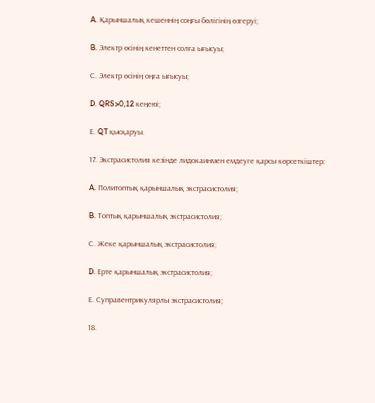A. Қарыншалық кешеннің соңғы бөлігінің өзгеруі;

B. Электр өсінің кенеттен солға ығысуы;

С. Электр өсінің оңға ығысуы;

D. QRS>0,12 кеңеюі;

Е. QT қысқаруы.

17. Экстрасистолия кезінде лидокаинмен емдеуге қарсы көрсеткіштер:

A. Политоптық қарыншалық экстрасистолия;

B. Топтық қарыншалық экстрасистолия;

С. Жеке қарыншалық экстрасистолия;

D. Ерте қарыншалық экстрасистолия;

Е. Суправентрикулярлы экстрасистолия;

18.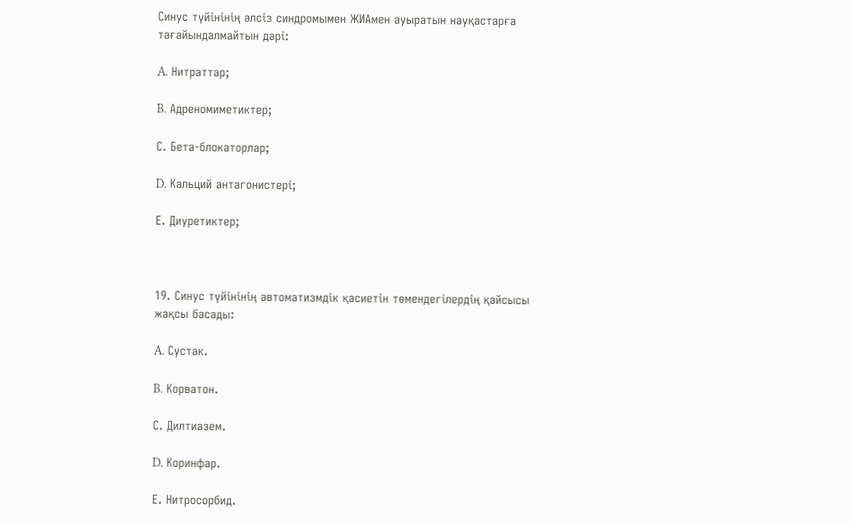Синус түйінінің әлсіз синдромымен ЖИАмен ауыратын науқастарға тағайындалмайтын дәрі:

A. Нитраттар;

B. Адреномиметиктер;

С. Бета-блокаторлар;

D. Кальций антагонистері;

Е. Диуретиктер;



19. Синус түйінінің автоматизмдік қасиетін төмендегілердің қайсысы жақсы басады:

A. Сустак.

B. Корватон.

С. Дилтиазем.

D. Коринфар.

Е. Нитросорбид.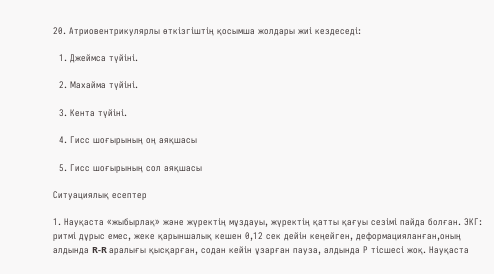20. Атриовентрикулярлы өткізгіштің қосымша жолдары жиі кездеседі:

  1. Джеймса түйіні.

  2. Махайма түйіні.

  3. Кента түйіні.

  4. Гисс шоғырының оң аяқшасы

  5. Гисс шоғырының сол аяқшасы

Ситуациялық есептер

1. Науқаста «жыбырлақ» және жүректің мұздауы, жүректің қатты қағуы сезімі пайда болған. ЭКГ: ритмі дұрыс емес, жеке қарыншалық кешен 0,12 сек дейін кеңейген, деформацияланған,оның алдында R-R аралығы қысқарған, содан кейін ұзарған пауза, алдында Р тісшесі жоқ. Науқаста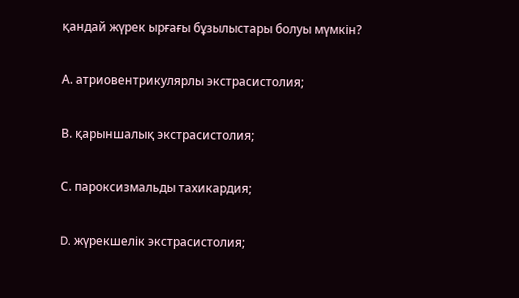қандай жүрек ырғағы бұзылыстары болуы мүмкін?

А. атриовентрикулярлы экстрасистолия;

В. қарыншалық экстрасистолия;

С. пароксизмальды тахикардия;

D. жүрекшелік экстрасистолия;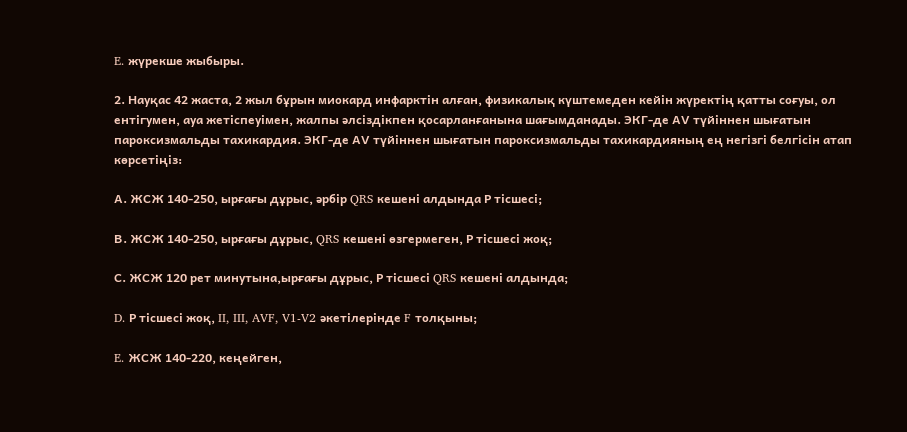E. жүрекше жыбыры.

2. Науқас 42 жаста, 2 жыл бұрын миокард инфарктін алған, физикалық күштемеден кейін жүректің қатты соғуы, ол ентігумен, ауа жетіспеуімен, жалпы әлсіздікпен қосарланғанына шағымданады. ЭКГ-де АV түйіннен шығатын пароксизмальды тахикардия. ЭКГ-де АV түйіннен шығатын пароксизмальды тахикардияның ең негізгі белгісін атап көрсетіңіз:

А. ЖСЖ 140-250, ырғағы дұрыс, әрбір QRS кешені алдында Р тісшесі;

В. ЖСЖ 140-250, ырғағы дұрыс, QRS кешені өзгермеген, Р тісшесі жоқ;

С. ЖСЖ 120 рет минутына,ырғағы дұрыс, Р тісшесі QRS кешені алдында;

D. Р тісшесі жоқ, II, III, AVF, V1-V2 әкетілерінде F толқыны;

E. ЖСЖ 140-220, кеңейген,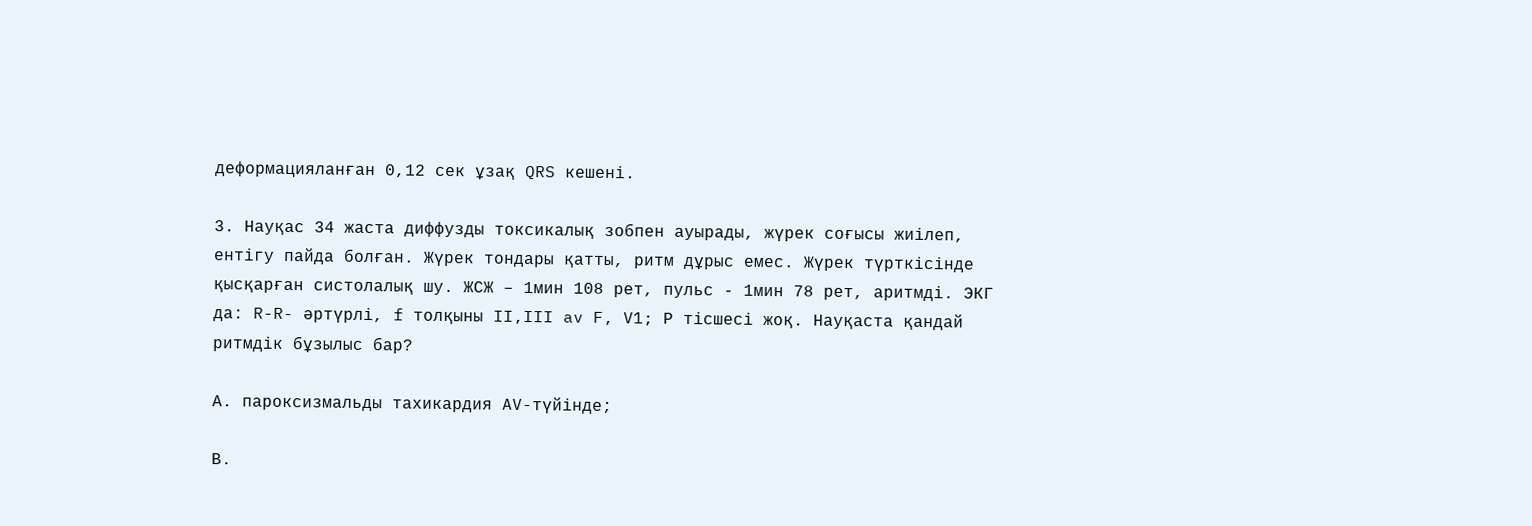деформацияланған 0,12 сек ұзақ QRS кешені.

3. Науқас 34 жаста диффузды токсикалық зобпен ауырады, жүрек соғысы жиілеп, ентігу пайда болған. Жүрек тондары қатты, ритм дұрыс емес. Жүрек түрткісінде қысқарған систолалық шу. ЖСЖ – 1мин 108 рет, пульс - 1мин 78 рет, аритмді. ЭКГ да: R-R- әртүрлі, f толқыны II,III av F, V1; Р тісшесі жоқ. Науқаста қандай ритмдік бұзылыс бар?

А. пароксизмальды тахикардия AV-түйінде;

В.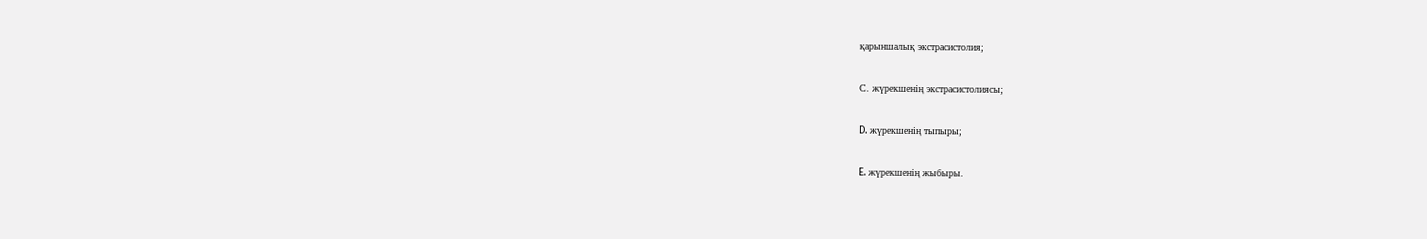қарыншалық экстрасистолия;

С. жүрекшенің экстрасистолиясы;

D. жүрекшенің тыпыры;

E. жүрекшенің жыбыры.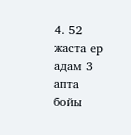4. 52 жаста ер адам 3 апта бойы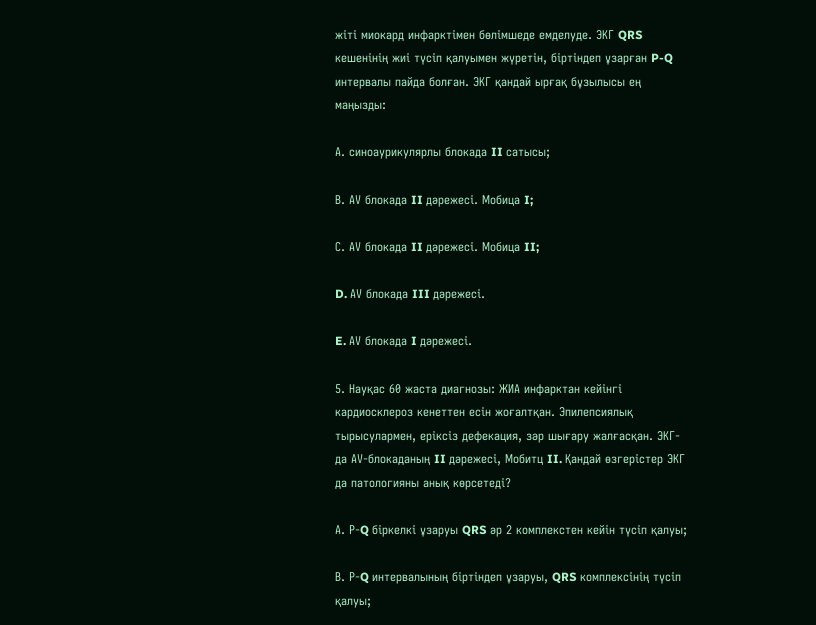жіті миокард инфарктімен бөлімшеде емделуде. ЭКГ QRS кешенінің жиі түсіп қалуымен жүретін, біртіндеп ұзарған P-Q интервалы пайда болған. ЭКГ қандай ырғақ бұзылысы ең маңызды:

А. синоаурикулярлы блокада II сатысы;

В. АV блокада II дәрежесі. Мобица I;

С. АV блокада II дәрежесі. Мобица II;

D. АV блокада III дәрежесі.

E. АV блокада I дәрежесі.

5. Науқас 60 жаста диагнозы: ЖИА инфарктан кейінгі кардиосклероз кенеттен есін жоғалтқан. Эпилепсиялық тырысулармен, еріксіз дефекация, зәр шығару жалғасқан. ЭКГ-да АV-блокаданың II дәрежесі, Мобитц II. Қандай өзгерістер ЭКГ да патологияны анық көрсетеді?

А. Р-Q біркелкі ұзаруы QRS әр 2 комплекстен кейін түсіп қалуы;

В. Р-Q интервалының біртіндеп ұзаруы, QRS комплексінің түсіп қалуы;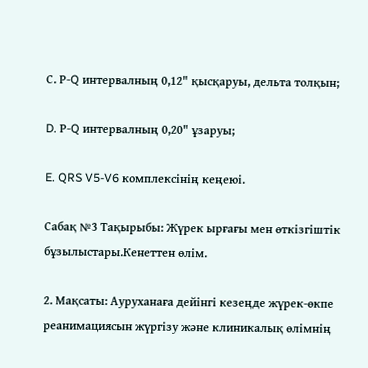С. Р-Q интервалның 0,12" қысқаруы, дельта толқын;

D. Р-Q интервалның 0,20" ұзаруы;

E. QRS V5-V6 комплексінің кеңеюі.

Сабақ №3 Тақырыбы: Жүрек ырғағы мен өткізгіштік бұзылыстары.Кенеттен өлім.

2. Мақсаты: Ауруханаға дейінгі кезеңде жүрек-өкпе реанимациясын жүргізу және клиникалық өлімнің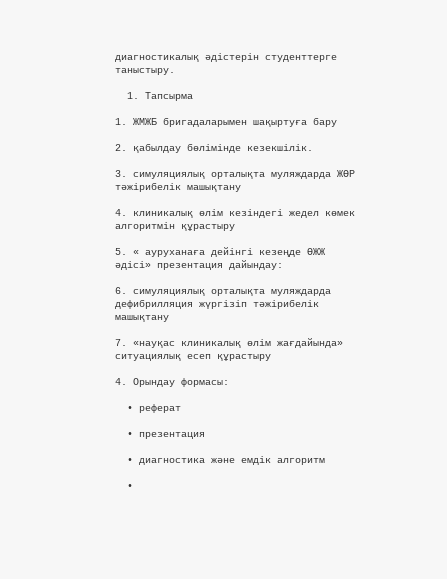диагностикалық әдістерін студенттерге таныстыру.

  1. Тапсырма

1. ЖМЖБ бригадаларымен шақыртуға бару

2. қабылдау бөлімінде кезекшілік.

3. симуляциялық орталықта муляждарда ЖӨР тәжірибелік машықтану

4. клиникалық өлім кезіндегі жедел көмек алгоритмін құрастыру

5. « ауруханаға дейінгі кезеңде ӨЖЖ әдісі» презентация дайындау:

6. симуляциялық орталықта муляждарда дефибрилляция жүргізіп тәжірибелік машықтану

7. «науқас клиникалық өлім жағдайында» ситуациялық есеп құрастыру

4. Орындау формасы:

  • реферат

  • презентация

  • диагностика және емдік алгоритм

  •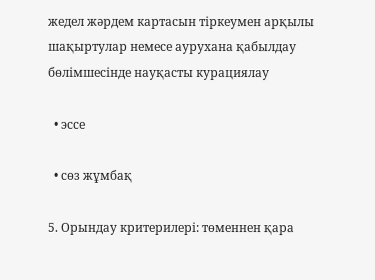жедел жәрдем картасын тіркеумен арқылы шақыртулар немесе аурухана қабылдау бөлімшесінде науқасты курациялау

  • эссе

  • сөз жұмбақ

5. Орындау критерилері: төменнен қара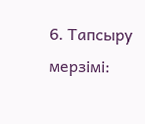6. Тапсыру мерзімі: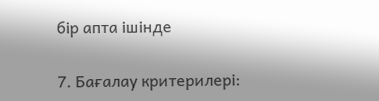бір апта ішінде

7. Бағалау критерилері: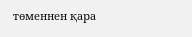төменнен қара